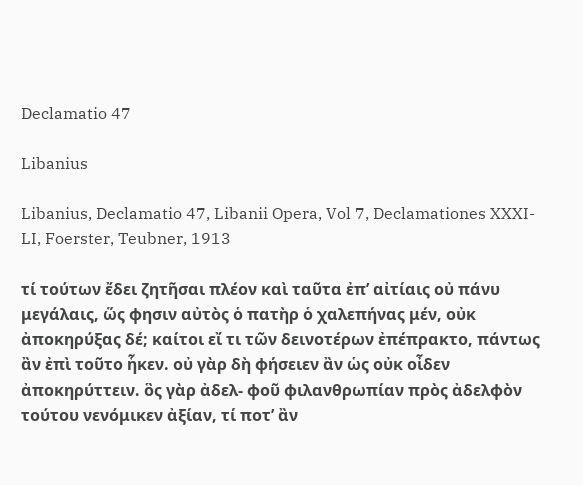Declamatio 47

Libanius

Libanius, Declamatio 47, Libanii Opera, Vol 7, Declamationes XXXI-LI, Foerster, Teubner, 1913

τί τούτων ἔδει ζητῆσαι πλέον καὶ ταῦτα ἐπ’ αἰτίαις οὐ πάνυ μεγάλαις, ὥς φησιν αὐτὸς ὁ πατὴρ ὁ χαλεπήνας μέν, οὐκ ἀποκηρύξας δέ; καίτοι εἴ τι τῶν δεινοτέρων ἐπέπρακτο, πάντως ἂν ἐπὶ τοῦτο ἧκεν. οὐ γὰρ δὴ φήσειεν ἂν ὡς οὐκ οἶδεν ἀποκηρύττειν. ὃς γὰρ ἀδελ- φοῦ φιλανθρωπίαν πρὸς ἀδελφὸν τούτου νενόμικεν ἀξίαν, τί ποτ’ ἂν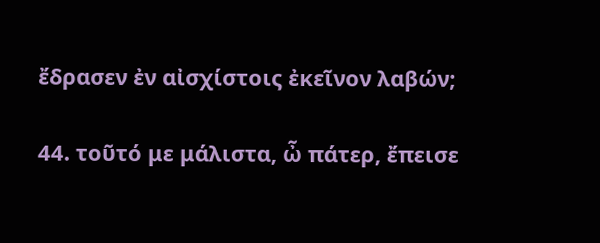ἔδρασεν ἐν αἰσχίστοις ἐκεῖνον λαβών;

44. τοῦτό με μάλιστα, ὦ πάτερ, ἔπεισε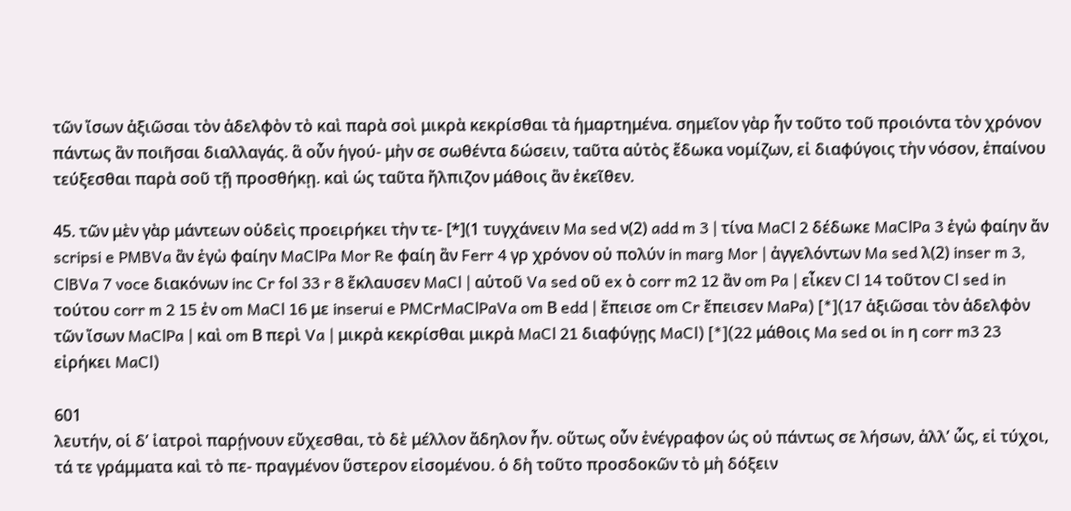τῶν ἴσων ἀξιῶσαι τὸν ἀδελφὸν τὸ καὶ παρὰ σοὶ μικρὰ κεκρίσθαι τὰ ἡμαρτημένα. σημεῖον γὰρ ἦν τοῦτο τοῦ προιόντα τὸν χρόνον πάντως ἂν ποιῆσαι διαλλαγάς. ἃ οὖν ἡγού- μὴν σε σωθέντα δώσειν, ταῦτα αὐτὸς ἔδωκα νομίζων, εἰ διαφύγοις τὴν νόσον, ἐπαίνου τεύξεσθαι παρὰ σοῦ τῇ προσθήκῃ. καὶ ὡς ταῦτα ἤλπιζον μάθοις ἂν ἐκεῖθεν.

45. τῶν μὲν γὰρ μάντεων οὐδεὶς προειρήκει τὴν τε- [*](1 τυγχάνειν Ma sed ν(2) add m 3 | τίνα MaCl 2 δέδωκε MaClPa 3 ἐγὼ φαίην ἄν scripsi e PMBVa ἂν ἐγὼ φαίην MaClPa Mor Re φαίη ἂν Ferr 4 γρ χρόνον οὐ πολύν in marg Mor | ἀγγελόντων Ma sed λ(2) inser m 3, ClBVa 7 voce διακόνων inc Cr fol 33 r 8 ἔκλαυσεν MaCl | αὐτοῦ Va sed οῦ ex ὸ corr m2 12 ἂν om Pa | εἶκεν Cl 14 τοῦτον Cl sed in τούτου corr m 2 15 ἐν om MaCl 16 με inserui e PMCrMaClPaVa om Β edd | ἔπεισε om Cr ἔπεισεν MaPa) [*](17 ἀξιῶσαι τὸν ἀδελφὸν τῶν ἴσων MaClPa | καὶ om Β περὶ Va | μικρὰ κεκρίσθαι μικρὰ MaCl 21 διαφύγῃς MaCl) [*](22 μάθοις Ma sed οι in η corr m3 23 εἰρήκει MaCl)

601
λευτήν, οἱ δ’ ἰατροὶ παρῄνουν εὔχεσθαι, τὸ δὲ μέλλον ἄδηλον ἦν. οὕτως οὖν ἐνέγραφον ὡς οὐ πάντως σε λήσων, ἀλλ’ ὧς, εἰ τύχοι, τά τε γράμματα καὶ τὸ πε- πραγμένον ὕστερον εἰσομένου. ὁ δὴ τοῦτο προσδοκῶν τὸ μὴ δόξειν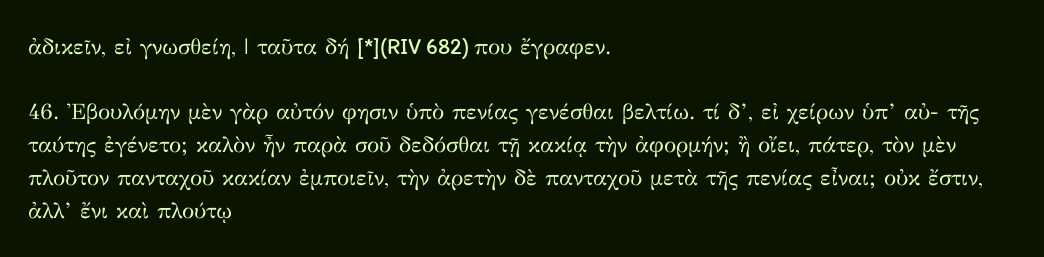ἀδικεῖν, εἰ γνωσθείη, | ταῦτα δή [*](RIV 682) που ἔγραφεν.

46. Ἐβουλόμην μὲν γὰρ αὐτόν φησιν ὑπὸ πενίας γενέσθαι βελτίω. τί δ’, εἰ χείρων ὑπ’ αὐ- τῆς ταύτης ἐγένετο; καλὸν ἦν παρὰ σοῦ δεδόσθαι τῇ κακίᾳ τὴν ἀφορμήν; ἢ οἴει, πάτερ, τὸν μὲν πλοῦτον πανταχοῦ κακίαν ἐμποιεῖν, τὴν ἀρετὴν δὲ πανταχοῦ μετὰ τῆς πενίας εἶναι; οὐκ ἔστιν, ἀλλ’ ἔνι καὶ πλούτῳ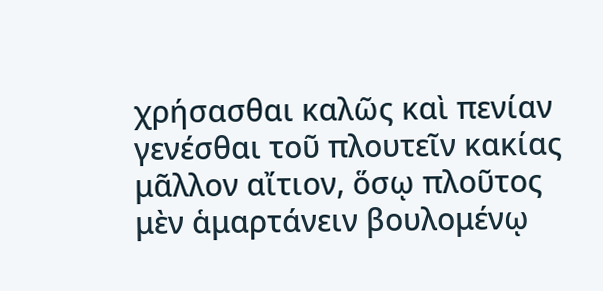χρήσασθαι καλῶς καὶ πενίαν γενέσθαι τοῦ πλουτεῖν κακίας μᾶλλον αἴτιον, ὅσῳ πλοῦτος μὲν ἁμαρτάνειν βουλομένῳ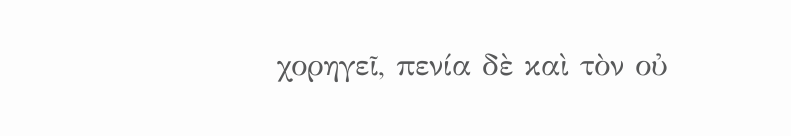χορηγεῖ, πενία δὲ καὶ τὸν οὐ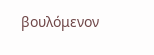βουλόμενον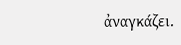ἀναγκάζει.